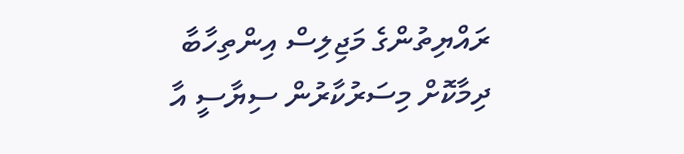ރައްޔިތުންގެ މަޖިލިސް އިންތިހާބާ ދިމާކޮށް މިސަރުކާރުން ސިޔާސީ އާ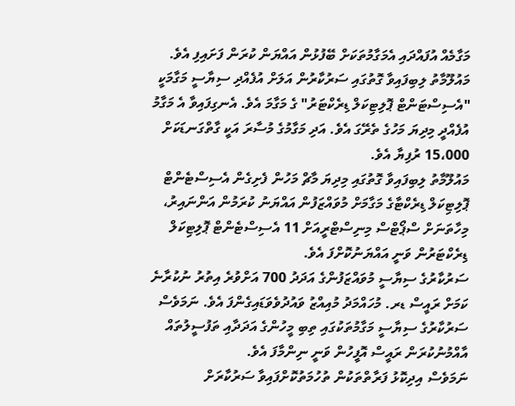މަގާމެއް އުފައްދައި އެމަގާމުތަކަށް ބޭފުޅުން އައްޔަން ކުރަން ފަށައިފި އެވެ.
މައުލޫމާތު ލިބިފައިވާ ގޮތުގައި ސަރުކާރުން އަލަށް އުފެއްދި ސިޔާސީ މަގާމަކީ "އެސިސްޓަންޓް ޕޮލިޓިކަލް ޑިރެކްޓަރު" ގެ މަގާމަ އެވެ. އެނގިފައިވާ އެ މަގާމު އުފެއްދީ މިދިޔަ މަހުގެ ތެރޭގަ އެވެ. އަދި މަގާމުގެ މުސާރަ އަކީ ގާތްގަނޑަކަށް 15،000 ރުފިޔާ އެވެ.
މައުލޫމާތު ލިބިފައިވާ ގޮތުގައި މިދިޔަ މާޗް މަހުން ފެށިގެން އެސިސްޓެންޓް ޕޮލިޓިކަލް ޑިރެކްޓާގެ މަގާމަށް މުވައްޒަފުން އައްޔަނު ކުރަމުން އަންނައިރު، މިހާތަނަށް ސްޕޯޓްސް މިނިސްޓްރީއަށް 11 އެސިސްޓެންޓް ޕޮލިޓިކަލް ޑިރެކްޓަރުން ވަނީ އައްޔަނުކޮށްފަ އެވެ.
ސަރުކާރުގެ ސިޔާސީ މުވައްޒަފުންގެ އަދަދު 700 އަށްވުރެ އިތުރު ނުކުރާނެ ކަމަށް ރައީސް ޑރ. މުހައްމަދު މުއިއްޒު ވައުދުވެވަޑައިގެންފަ އެވެ. ނަމަވެސް ސަރުކާރުގެ ސިޔާސީ މަގާމުތަކުގައި ތިބި މީހުންގެ އަދަދާއި ތަފުސީލުތައް އާއްމުނުކުރަން ރައީސް އޮފީހުން ވަނީ ނިންމާފަ އެވެ.
ނަމަވެސް އިދިކޮޅު ފަރާތްތަކުން ތުހުމަތުކޮށްފައިވާ ސަރުކާރަށް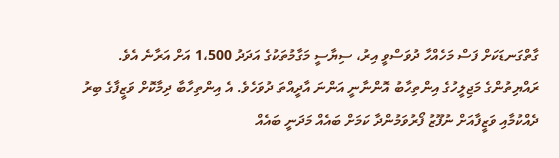ގާތްގަނޑަކަށް ފަސް މަހެއްހާ ދުވަސްވީ އިރު، ސިޔާސީ މަގާމުތަކުގެ އަދަދު 1،500 އަށް އަރާނެ އެވެ.
ރައްޔިތުންގެ މަޖިލީހުގެ އިންތިހާބު އޮންނާނީ އަންނަ އާދީއްތަ ދުވަހެވެ. އެ އިންތިހާބާ ދިމާކޮށް ވަޒީފާގެ ބިރު ދެއްކުމާއި ވަޒީފާއަށް ނުފޫޒު ފޯރުވަމުންދާ ކަމަށް ބައެއް މަދަނީ ބައެއް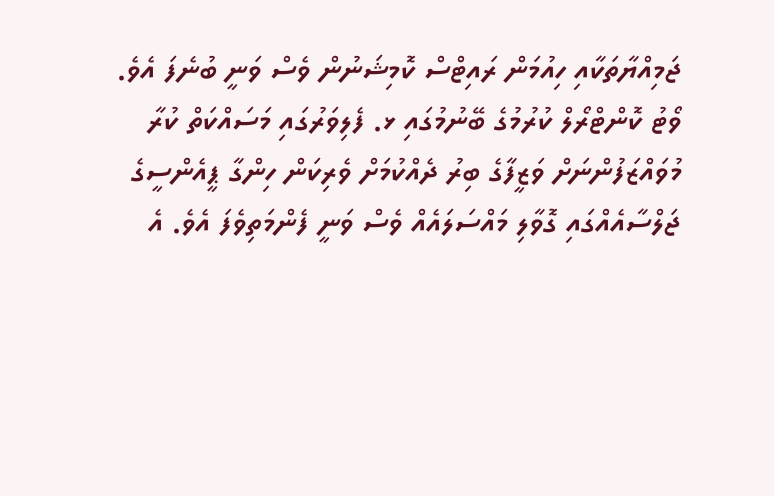ޖަމިއްޔާތަކާއި ހިއުމަން ރައިޓްސް ކޮމިޝަނުން ވެސް ވަނީ ބުނެފަ އެވެ.
ވޯޓު ކޮންޓްރޯލް ކުރުމުގެ ބޭނުމުގައި ޅ. ފެލިވަރުގައި މަސައްކަތް ކުރާ މުވައްޒަފުންނަށް ވަޒީފާގެ ބިރު ދެއްކުމަށް ވެރިކަން ހިންގާ ޕީއެންސީގެ ޖަލްސާއެއްގައި ގޮވާލި މައްސަލައެއް ވެސް ވަނީ ފެންމަތިވެފަ އެވެ. އެ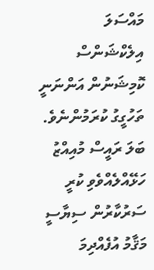މައްސަލަ އިލެކްޝަންސް ކޮމިޝަނުން އަންނަނީ ތަހުގީގު ކުރަމުންނެވެ.
ބަލަ ރައީސް މުއިއްޒު ހަޅޭއްލެއްވެވި ކުރީ ސަރުކާރުން ސިޔާސީ މަޤާމު އުފެއްދިމަ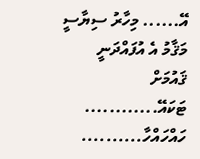އޭ...... މިހާރު ސިޔާސީ މަޤާމު އެ އުފައްދަނީ ޤައުމަށް ޓަކައޭ............ ހައްހައްހާ..........